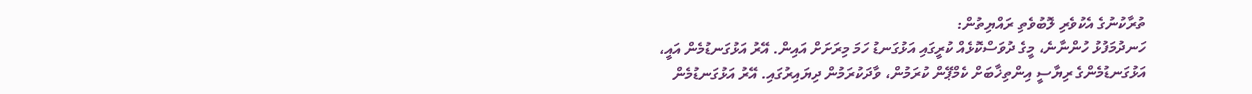ތުރާކުނުގެ އެކުވެރި ލޮބުވެތި ރައްޔިތުން:
ހަނދުމަފުޅު ހުންނާނެ، މީގެ ދުވަސްކޮޅެއް ކުރީގައި އަޅުގަނޑު ހަމަ މިރަށަށް އައިން. އޭރު އަޅުގަނޑުމެން އައީ، އަޅުގަނޑުމެންގެ ރިޔާސީ އިންތިޚާބަށް ކެމްޕޭން ކުރަމުން، ވާދަކުރަމުން ދިޔައިރުގައި. އޭރު އަޅުގަނޑުމެން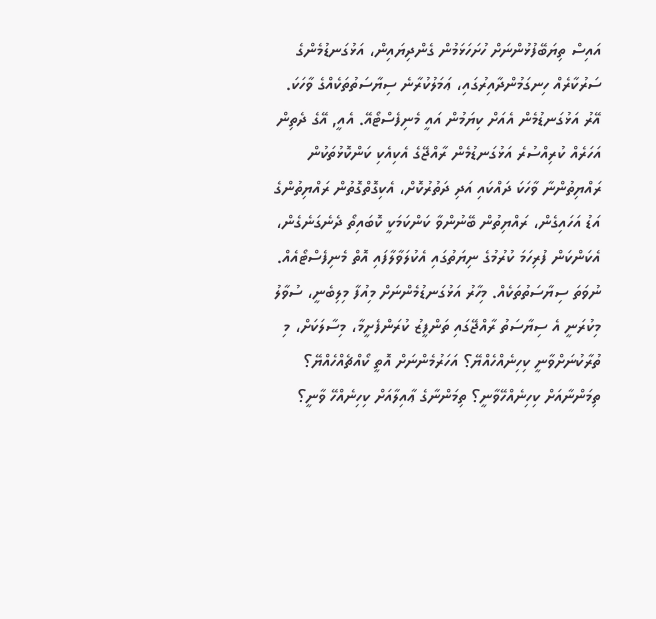އައިސް ތިޔަބޭފުޅުންނަށް ހުށަހަޅަމުން ގެންދިޔައިން، އަޅުގަނޑުމެންގެ ސަރުކާރެއް ހިނގަމުންދާއިރުގައި، ޢަމަލުކުރާނެ ސިޔާސަތުތަކެއްގެ ވާހަކަ. އޭރު އަޅުގަނޑުމެން އެއަށް ކިޔަމުން އައީ މެނިފެސްޓޯއޭ. އެއީ, އޭގެ ދެތިން އަހަރެއް ކުރިއްސުރެ އަޅުގަނޑުމެން ރާއްޖޭގެ އެކިއެކި ކަންކޮޅުތަކުން ރައްޔިތުންނާ ވާހަކަ ދައްކައި އަދި ދަތުރުކޮށް، އެކިގޮތްގޮތުން ރައްޔިތުންގެ އަޑު އަހައިގެން، ރައްޔިތުން ބޭނުންވާ ކަންކަމަކީ ކޮބައިތޯ ދެނެގަނެގެން، އެކަންކަން ފުރިހަމަ ކުރުމުގެ ނިޔަތުގައި އެކުލަވާލާފައި އޮތް މެނިފެސްޓޯއެއް. ނުވަތަ ސިޔާސަތުތަކެއް. މިހާރު އަޅުގަނޑުމެންނަށް މިއުފާ މިލިބެނީ، ސުވާލު މިކުރަނީ އެ ސިޔާސަތު ރާއްޖޭގައި ތަންފީޒު ކުރަންފެށީމާ، މިސާލަކަށް، މި ތުރާކުނަށްވާނީ ކިހިނެއްހެއްޔޭ؟ އަހަރުމެންނަށް އޮތީ ކޯއްޗެއްހެއްޔޭ؟ ތިމަންނާއަށް ކިހިނެއްހޭވާނީ؟ ތިމަންނާގެ ޢާއިލާއަށް ކިހިނެއްހޭ ވާނީ؟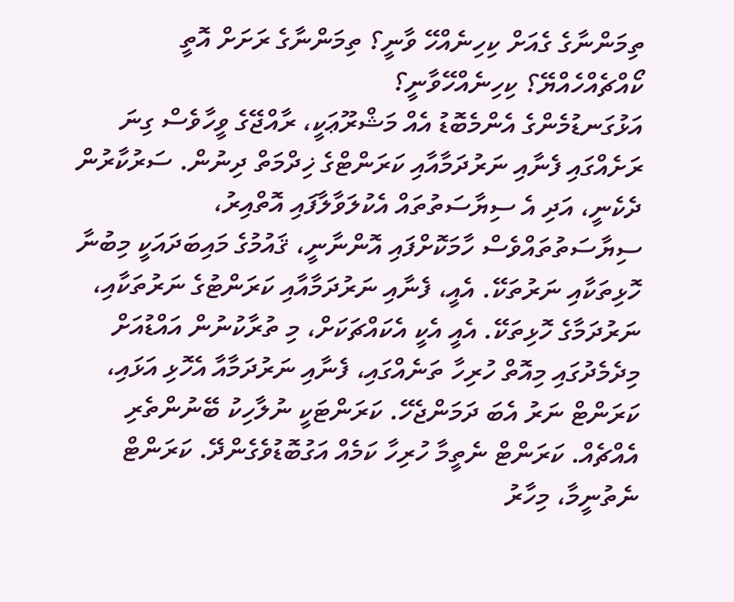ތިމަންނާގެ ގެއަށް ކިހިނެއްހޭ ވާނީ؟ ތިމަންނާގެ ރަށަށް އޮތީ ކޯއްޗެއްހެއްޔޭ؟ ކިހިނެއްހޭވާނީ؟
އަޅުގަނޑުމެންގެ އެންމެބޮޑު އެއް މަޝްރޫޢަކީ، ރާއްޖޭގެ ވީހާވެސް ގިނަ ރަށެއްގައި ފެނާއި ނަރުދަމާއާއި ކަރަންޓްގެ ޚިދްމަތް ދިނުން. ސަރުކާރުން ދެކެނީ، އަދި އެ ސިޔާސަތުތައް އެކުލަވާލާފައި އޮތްއިރު، ސިޔާސަތުތައްވެސް ހާމަކޮށްފައި އޮންނާނީ، ޤައުމުގެ މައިބަދައަކީ މިބުނާ ހޮޅިތަކާއި ނަރުތަކޭ. އެއީ، ފެނާއި ނަރުދަމާއާއި ކަރަންޓުގެ ނަރުތަކާއި، ނަރުދަމާގެ ހޮޅިތަކޭ. އެއީ އެކީ އެކައްޗަކަށް، މި ތުރާކުނުން އައްޑުއަށް މިދެމެދުގައި މިއޮތް ހުރިހާ ތަނެއްގައި، ފެނާއި ނަރުދަމާއާ އެހޮޅި އަޅައި، ކަރަންޓް ނަރު އެބަ ދަމަންޖެހޭ. ކަރަންޓަކީ ނުލާހިކު ބޭނުންތެރި އެއްޗެއް. ކަރަންޓް ނެތީމާ ހުރިހާ ކަމެއް އަގުބޮޑުވެގެންދޭ. ކަރަންޓް ނެތުނީމާ، މިހާރު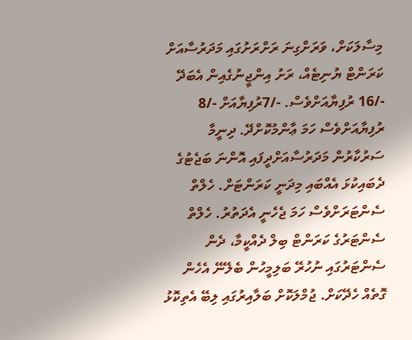މިސާލަކަށް، ވަރަށްގިނަ ރަށްރަށުގައި މަދަރުސާއަށް ކަރަންޓް ޔުނިޓެއް، ރަށު އިންޖީނުގެއިން އެބަދޭ -/16 ރުފިޔާއަށްވެސް. -/7ރުފިޔާއަށް -/8 ރުފިޔާއަށްވެސް ހަމަ ޢާންމުކޮށްދޭ. ދިނީމާ ސަރުކާރުން މަދަރުސާއަށްދީފައި އޮންނަ ބަޖެޓުގެ ދެބައިކުޅަ އެއްބައި މިދަނީ ކަރަންޓަށް. ހެލްތް ސެންޓަރަށްވެސް ހަމަ ޖެހެނީ އެދަތުރު. ހެލްތް ސެންޓަރުގެ ކަރަންޓް ބިލް ދެއްކީމާ، ދެން ސެންޓަރުގައި ނުހުރޭ ބަލިމީހުން ބެލޭނޭ އެހެން ގޮތެއް ހެދޭކަށް. ޖުމްލަކޮށް ބަލާއިރުގައި ލިބޭ އެތިކޮޅު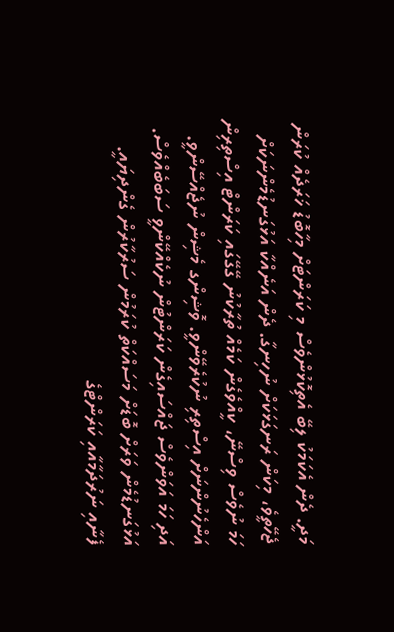މަދީ. ދެން އެކަމަކު ލިބޭ އެތިކޮޅުންވެސް މި ކަރަންޓަށް މިހާބޮޑު ޚަރަދެއް ކުރަން ޖެހޭތީވެ، މިކަން ރަނގަޅަކަށް ނުހިނގާ. ދެން އަނެއްކާ އަޅުގަނޑުމެންނަކަށް ހަމަ ނުވެސް ވިސްނޭ، ކީއްވެގެން ކަމެއް ތުރާކުނު ގޭގޭގައި ކަރަންޓް އިސްތިރިން އަންހެނުންނަށް އިސްތިރި ނުކުރެވޭންވީ. ވޮޝިންގ މެޝިން ނުޖެއްސޭންވީ. އަދި ހަމަ އަވަންވެސް ޖައްސައިގެން ކަރަންޓުން ނުކެއްކޭންވީ ސަބަބެއްވެސް.
އަޅުގަނޑުމެން ވަރަށް ބޮޑަށް މަސައްކަތް ކުރަމުން ސަރުކާރުން ގެންދިޔައީ. ފެނާއި ނަރުދަމާއާއި ކަރަންޓްގެ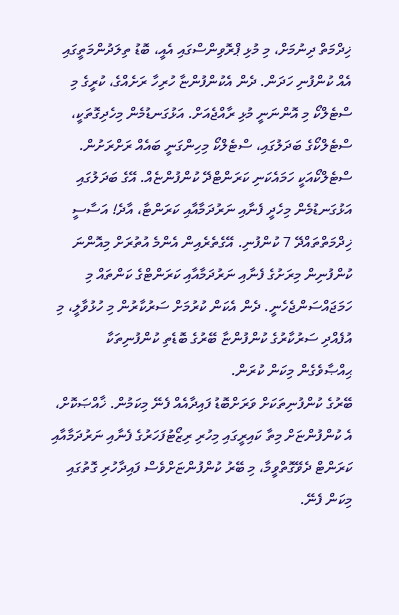ޚިދްމަތް ދިނުމަށް، މި މުޅި ޕްރޮވިންސްގައި އެއީ، ބޮޑު ތިލަދުންމަތީގައި އެއް ކުންފުނި ހަދަން. ދެން އެކުންފުންޏާ ހުރިހާ ރަށެއްގެ، ކުރީގެ މި ސްޓެލްކޯ މި އޮންނަނީ މުޅި ރާއްޖެއަށް. އަޅުގަނޑުމެން މިހެދިގޮތަކީ، ސްޓެލްކޯގެ ބަދަލުގައި، ސްޓެލްކޯ މިހިންގަނީ ބައެއް ރަށްރަށުން. ސްޓެލްކޯއަކީ ހަމައެކަނި ކަރަންޓްދޭ ކުންފުންޏެއް. އޭގެ ބަދަލުގައި އަޅުގަނޑުމެން މިހެދީ ފެނާއި ނަރުދަމާއާއި ކަރަންޓާ، އާދެ! އަސާސީ ޚިދްމަތްތައްދޭ 7 ކުންފުނި. އޭގެތެރެއިން އެންމެ އުތުރަށް މިއޮންނަ ކުންފުނިން މިރަށުގެ ފެނާއި ނަރުދަމާއާއި ކަރަންޓްގެ ކަންތައް މި ހަމަޖައްސަންޖެހެނީ. ދެން އެކަން ކުރުމަށް ސަރުކާރުން މި ހުޅުވާލީ، މި އުފެއްދި ސަރުކާރުގެ ކުންފުންޏާ ބޭރުގެ ބޮޑެތި ކުންފުނިތަކާ ޙިއްޞާވެގެން މިކަން ކުރަން.
ބޭރުގެ ކުންފުނިތަކަށް ވަރަށްބޮޑު ފައިދާއެއް ފެނޭ މިކަމުން. ޚާއްޞަކޮށް، އެ ކުންފުންޏަށް މިތާ ކައިރީގައި މިހުރި ރިޒޯޓުފަހަރުގެ ފެނާއި ނަރުދަމާއާއި ކަރަންޓް ދެވޭގޮތްވީމާ، މި ބޭރު ކުންފުންޏަށްވެސް ފައިދާހުރި ގޮތުގައި މިކަން ފެނޭ.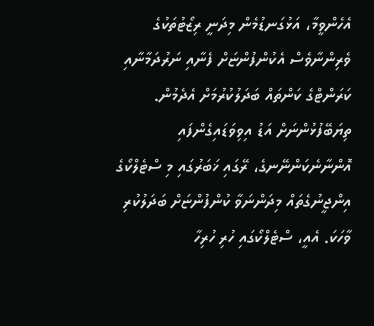އެހެންވީމާ، އަޅުގަނޑުމެން މިދަނީ ރިޒޯޓުތަކުގެ ވެރިންނާވެސް އެކުންފުންޏަށް ފެނާއި ނަރުދަމާނާއި ކަރަންޓްގެ ކަންތައް ބަދަލުކުރުމަށް އެދެމުން. ތިޔަބޭފުޅުންނަށް އަޑު އިވިވަޑައިގެންފައި އޮންނާނެކަންނޭނގެ، ރޭގައި ޚަބަރުގައި މި ސްޓެލްކޯގެ އިންޖީނުގެތައް މިދަންނަވާ ކުންފުންޏަށް ބަދަލުކުރި ވާހަކަ. އެއީ، ސްޓެލްކޯގައި ހުރި ހުރިހާ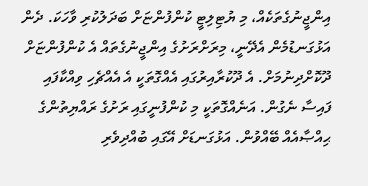އިންޖީނުގެތަކެއް، މި ޔުޓިލިޓީ ކުންފުންޏަށް ބަދަލުކުރި ވާހަކަ. ދެން އަޅުގަނޑުމެން އެދޭނީ، މިރަށްރަށުގެ އިންޖީނުގެތައް އެ ކުންފުންޏަށް ދޫކޮށްދިނުމަށް. އެ ދޫކުރާއިރުގައި އެއްގޮތަކީ އެ އެއްޗެހި ވިއްކާފައި ފައިސާ ނެގުން. އަނެއްގޮތަކީ މި ކުންފުނީގައި ރަށުގެ ރައްޔިތުންގެ ޙިއްޞާއެއް ބޭއްވުން. އަޅުގަނޑަށް އޭގައި ބުއްދިވެރި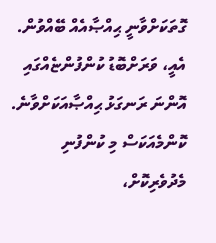ގޮތަކަށްވާނީ ޙިއްޞާއެއް ބޭއްވުން. އެއީ، ވަރަށްބޮޑު ކުންފުންޏެއްގައި އޮންނަ ރަނގަޅު ޙިއްޞާއަކަށްވާނެ. ކޮންމެއަކަސް މި ކުންފުނި މެދުވެރިކޮށް،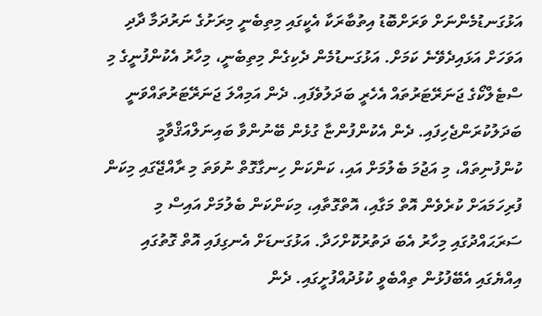އަޅުގަނޑުމެންނަށް ވަރަށްބޮޑު އިތުބާރަކާ އެކީގައި މިތިބެނީ މިރަށުގެ ނަރުދަމާ ދާދި އަވަހަށް އަޅައިދެވޭނެ ކަމަށް. އަޅުގަނޑުމެން ދެކިގެން މިތިބެނީ، މިހާރު އެކުންފުނީގެ މި ސްޓެލްކޯގެ ޖަނަރޭޓަރުތައް އެހެރީ ބަދަލުވެފައި. ދެން އަމިއްލަ ޖަނަރޭޓަރުތައްވަނީ ބަދަލުކުރަންޖެހިފައި. ދެން އެކުންފުންޏާ ގުޅެން ބޭނުންވާ ބައިނަލްއަޤްވާމީ ކުންފުނިތައް، މި އަޖުމަ ބެލުމަށް އައި، ކަންކަން ހިނގާގޮތް ނުވަތަ މި ރާއްޖޭގައި މިކަން ފުރިހަމައަށް ކުރެވެން އޮތް މަގާއި، އޮތްގޮތާއި، މިކަންކަން ބެލުމަށް އައިސް މި ސަރަޙައްދުގައި މިހާރު އެބަ ދަތުރުކޮށްހަދާ. އަޅުގަނޑަށް އެނގިފައި އޮތް ގޮތުގައި އިއްޔެގައި އެބޭފުޅުން ތިއްބެވީ ކުޅުދުއްފުށީގައި. ދެން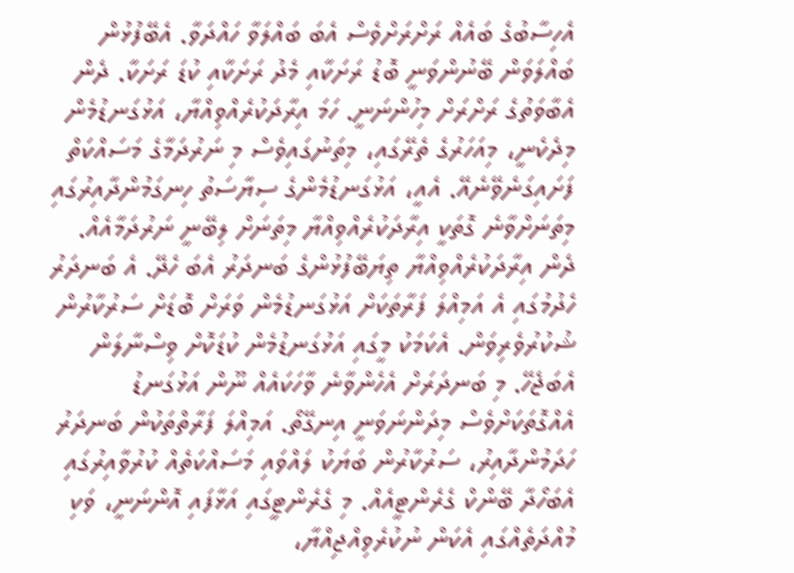އެހިސާބުގެ ބައެއް ރަށްރަށްވެސް އެބަ ބައްލަވާ ހައްދަވާ. އެބޭފުޅުން ބައްލަވަން ބޭނުންވަނީ ބޮޑު ރަށަކާއި މެދު ރަށަކާއި ކުޑަ ރަށަކާ. ދެން އެބާވަތުގެ ރަށްރަށް މިހުންނަނީ. ހަމަ އިރާދަކުރެއްވިއްޔާ، އަޅުގަނޑުމެން މިދެކެނީ، މިއަހަރުގެ ތެރޭގައި، މިތަނުގައިވެސް މި ނަރުދަމާގެ މަސައްކަތް ފަށައިގަނެވޭނެއޭ. އެއީ، އަޅުގަނޑުމެންގެ ސިޔާސަތު ހިނގަމުންދާއިރުގައި މިތަނަށްވާނެ ގޮތަކީ އިރާދަކުރެއްވިއްޔާ މިތަނަށް ލިބޭނީ ނަރުދަމާއެއް.
ދެން އިރާދަކުރެއްވިއްޔާ ތިޔަބޭފުޅުންގެ ބަނދަރު އެބަ ހެދޭ. އެ ބަނދަރު ހެދުމުގައި އެ އަމިއްލަ ފަރާތަކަށް އަޅުގަނޑުމެން ވަރަށް ބޮޑަށް ސަރުކާރުން ޝުކުރުވެރިވަން. އެކަމަކު މީގައި އަޅުގަނޑުމެން ކުޑަކޮށް ވިސްނާލަން އެބަޖެހޭ. މި ބަނދަރަށް އެހެންވާނެ ވާހަކައެއް ނޫން އަޅުގަނޑު އެއްގޮތަކަށްވެސް މިދަންނަވަނީ އިނގޭތޯ. އަމިއްލަ ފަރާތްތަކުން ބަނދަރު ހަދަމުންދާއިރު، ސަރުކާރުން ބަޔަކު ލައްވައި މަސައްކަތެއް ކުރުވާއިރުގައި އެބަހޯދާ ބޭންކް ގެރެންޓީއެއް. މި ގެރެންޓީގައި އަޅާފައި އޮންނަނީ، ވަކި މުއްދަތެއްގައި އެކަން ނުކުރެވިއްޖިއްޔާ،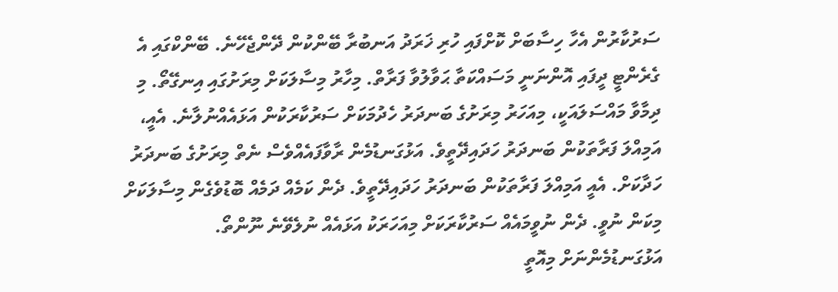ސަރުކާރުން އެހާ ހިސާބަށް ކޮށްފައި ހުރި ޚަރަދު އަނބުރާ ބޭންކުން ދޭންޖެހޭނެ. ބޭންކްގައި އެ ގެރެންޓީ ދީފައި އޮންނަނީ މަސައްކަތާ ޙަވާލުވާ ފަރާތް. މިހާރު މިސާލަކަށް މިރަށުގައި އިނގޭތޯ. މި ދިމާވާ މައްސަލައަކީ، މިއަހަރު މިރަށުގެ ބަނދަރު ހެދުމަކަށް ސަރުކާރަކުން އަޅައެއްނުލާނެ. އެއީ، އަމިއްލަ ފަރާތަކުން ބަނދަރު ހަދައިދޭތީވެ. އަޅުގަނޑުމެން ރާވާފައެއްވެސް ނެތް މިރަށުގެ ބަނދަރު ހަދާކަށް. އެއީ އަމިއްލަ ފަރާތަކުން ބަނދަރު ހަދައިދޭތީވެ. ދެން ކަމެއް ދަމެއް ބޮޑުވެގެން މިސާލަކަށް މިކަން ނުވީ. ދެން ނުވީމައެއް ސަރުކާރަކަށް މިއަހަރަކު އަޅައެއް ނުލެވޭނެ ނޫންތޯ. އަޅުގަނޑުމެންނަށް މިއޮތީ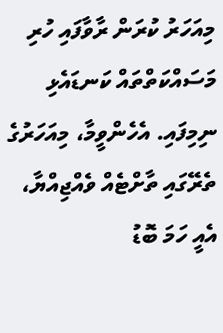މިއަހަރު ކުރަން ރާވާފައި ހުރި މަސައްކަތްތައް ކަނޑައެޅި ނިމިފައި. އެހެންވީމާ، މިއަހަރުގެ ތެރޭގައި ތާށްޓެއް ވެއްޖިއްޔާ، އެއީ ހަމަ ބޮޑު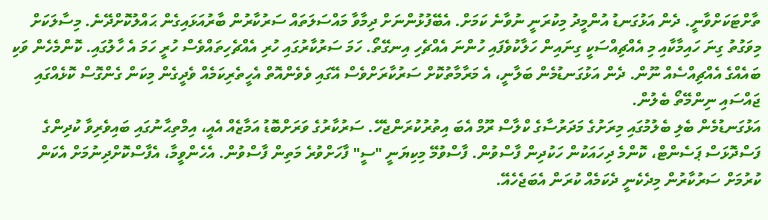ތާށްޓަކަށްވާނީ. ދެން އަޅުގަނޑު އުންމީދު މިކުރަނީ ނުވާނެ ކަމަށް. އެބޭފުޅުންނަށް ދިމާވާ މައްސަލަތައް ސަރުކާރުން ބާރުއަޅައިގެން ޙައްލުކޮށްދޭނެ. މިސާލަކަށް މިވަގުތު ގިނަ ހައިމާކާއި މި އެއްޗިއްސަކީ ގިނައިން ހަލާކުވެފައި ހުންނަ އެއްޗެހި އިނގޭތޯ. ހަމަ ސަރުކާރުގައި ހުރި އެއްޗެހިތައްވެސް ހުރީ ހަމަ އެ ހާލުގައި. ކޮންމެހެން ވަކި ބައެއްގެ އެއްޗިއްސެއް ނޫން. ދެން އަޅުގަނޑުމެން ބަލާނީ، އެ މަރާމާތުކޮށް ސަރުކާރަށްވެސް އޭގައި ވެވެންއޮތް އެހީތެރިކަމެއް ވެދީގެން މިކަން ގެންގޮސް ކޮޅެއްގައި ޖައްސައި ނިންމޭތޯ ބެލުން.
އަޅުގަނޑުމެން ބެލި ބެލުމުގައި މިރަށުގެ މަދަރުސާގެ ކްލާސް ރޫމް އެބަ އިތުރުކުރަންޖެހޭ. ސަރުކާރުގެ ވަރަށްބޮޑު އަމާޒެއް އެއީ، އިމްތިޙާނުގައި ބައިވެރިވާ ކުދިންގެ ފަސްދޮޅަސް ޕަސެންޓް، ކޮންމެ ދިހައަކުން ހަކުދިން ފާސްވުން. ފާސްވުމޭ މިކިޔަނީ "ސީ" ފާހަށްވުރެ މަތިން ފާސްވުން. އެހެންވީމާ، އެފާސްކޮށްދިނުމަށް އެކަން ކުރުމަށް ސަރުކާރުން މިދެކެނީ ދެކަމެއް ކުރަން އެބަޖެހެއޭ.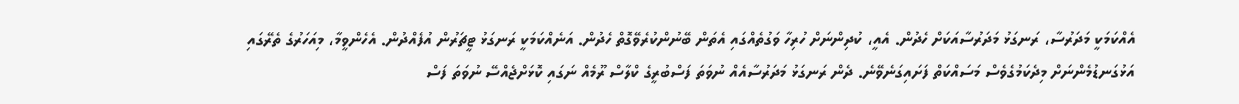އެއްކަމަކީ މަދަރުސާ، ރަނގަޅު މަދަރުސާއަކަށް ހެދުން. އެއީ، ކުދިންނަށް ހުރިހާ ވަގުތެއްގައި އެތަން ބޭނުންކުރެވޭގޮތް ހެދުން. އަނެއްކަމަކީ ރަނގަޅު ޓީޗަރުން އުފެއްދުން. އެހެންވީމާ، މިއަހަރުގެ ތެރޭގައި އަޅުގަނޑުމެންނަށް މިދެކަމުގެވެސް މަސައްކަތް ފަށައިގަނެވޭނެ. ދެން ރަނގަޅު މަދަރުސާއެއް ނުވަތަ ފަސްބުރީގެ ކްލާސް ރޫމެއް ނަގައި ކޮޅަށްޖެއްސޭ ނުވަތަ ފަސް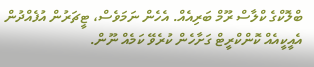ބްލޮކްގެ ކްލާސް ރޫމް ބަރިއެއް. އެހެން ނަމަވެސް، ޓީޗަރުން އުފެއްދުން އެއީކީއެއް ކޮންކްރީޓް ގަށާހެން ކުރެވޭ ކަމެއް ނޫން.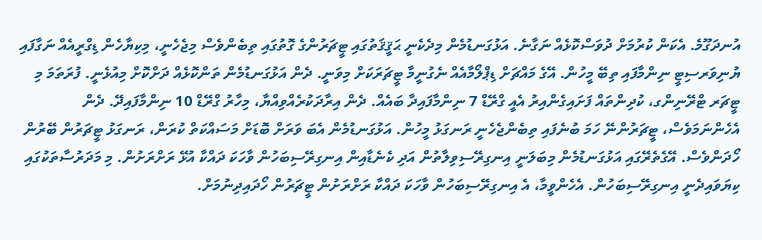އުނދަގޫމެ. އެކަން ކުރުމަށް ދުވަސްކޮޅެއް ނަގާނެ. އަޅުގަނޑުމެން މިދެކެނީ ޙަޤީޤަތުގައި ޓީޗަރުންގެ ގޮތުގައި ތިބެންވެސް މިޖެހެނީ، މިކިޔާހެން ޑިގްރީއެއް ނަގާފައި ޔުނިވަރސިޓީ ނިންމާފައި ތިބޭ މީހުން. އޭގެ މައްޗަށް ޑިޕްލޯމާއެއް ނެގުނީމާ ޓީޗަރަކަށް މިވަނީ. ދެން އަޅުގަނޑުމެން ތަންކޮޅެއް ދަށްކޮށް މިއުޅެނީ. ފުރަތަމަ މި ޓީޗަރ ޓްރޭނިންގ، ކުދިންތައް ފަށައިގެންއިރު އެއީ ގްރޭޑް 7 ނިންމާފައިދާ ބައެއް. ދެން އިރާދަކުރެއްވިއްޔާ، މިހާރު ގްރޭޑް 10 ނިންމާފައިދޭ. ދެން އެހެންނަމަވެސް، ޓީޗަރުންނޭ ހަމަ ބުނެފައި ތިބެންޖެހެނީ ރަނގަޅު މީހުން. އަޅުގަނޑުމެން އެބަ ވަރަށް ބޮޑަށް މަސައްކަތް ކުރަން، ރަނގަޅު ޓީޗަރުން ބޭރުން ހޯދަންވެސް. އޭގެތެރޭގައި އަޅުގަނޑުމެން މިބަލަނީ އިނގިރޭސިވިލާތުން އަދި ކެނެޑާއިން އިނގިރޭސިބަހުން ވާހަކަ ދައްކާ އުޅޭ ރަށްރަށުން. މި މަދަރުސާތަކުގައި ކިޔަވައިދެނީ އިނގިރޭސިބަހުން. އެހެންވީމާ، އެ އިނގިރޭސިބަހުން ވާހަކަ ދައްކާ ރަށްރަށުން ޓީޗަރުން ހޯދައިދިނުމަށް.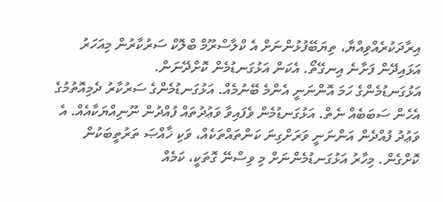އިރާދަކުރެއްވިއްޔާ، ތިޔަބޭފުޅުންނަށް އެ ކްލާސްރޫމް ބްލޮކް ސަރުކާރުން މިއަހަރު އަޅައިދޭން ފަށާނެ އިނގޭތޯ. އެކަން އަޅުގަނޑުމެން ކޮށްދޭނަން.
އަޅުގަނޑުމެންގެ ހަމަ އޮންނަނީ އެންމެ ބޭނުމެއް. އަޅުގަނޑުމެންގެ ސަރުކާރު ދެމިއޮތުމުގެ އެހެން ސަބަބެއް ނެތް. އަޅުގަނޑުމެން ވެފައިވާ ވަޢުދުތައް ފުއްދުން ނޫނިއްޔަކާއެއް. އެ ވަޢުދު ފުއްދެން އަންނަނީ ވަރަށްގިނަ ކަންތައްތަކެއް، ވަކި ޚާއްޞަ ތަރުތީބަކުން ކޮށްގެން. މިހާރު އަޅުގަނޑުމެންނަށް މި ވިސްނޭ ގޮތަކީ، ކަމެއް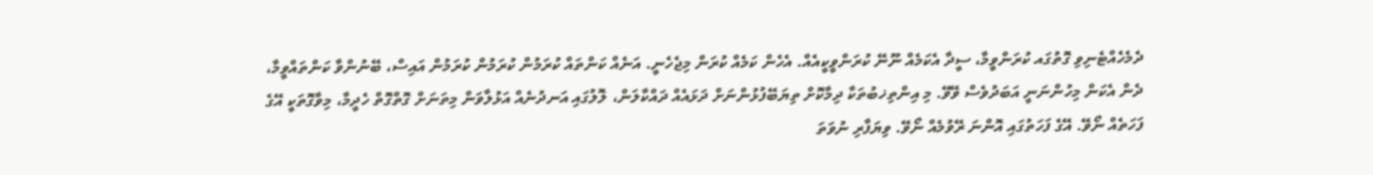ދެމެހެއްޓެނިވި ގޮތުގައ ކުރަންވީމާ، ސީދާ އެކަމެއް ނޫނޭ ކުރަންވީކީއެއް. އެހެން ކަމެއް ކުރަން މިޖެހެނީ. އަނެއް ކަންތައް ކުރަމުން ކުރަމުން ކުރަމުން އައިސް، ބޭނުންވާ ކަންތައްވީމާ، ދެން އެކަން މިހުންނަނީ އަބަދުވެސް ވޭވޭ. މި އިންތިޚބުތަކާ ދިމާކޮށް ތިޔަބޭފުޅުންނަށް ދަޅައެއް ދައްކާލަން، ލޮލުގައި އަނދުނެއް އަޅުލާވަން މިތަނަށް ގޮތްގޮތް ހެދީމާ، މިވާގޮތަކީ އޭގެ ފަހަތެއް ނޯވޭ. އޭގެ ފަހަތުގައި އޮންނަ ރޭވުމެއް ނޯވޭ. ވިޔަފާރި ނުވަތަ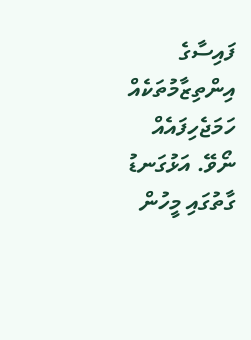ފައިސާގެ އިންތިޒާމުތަކެއް ހަމަޖެހިފައެއް ނޯވޭ. އަޅުގަނޑު ގާތުގައި މީހުން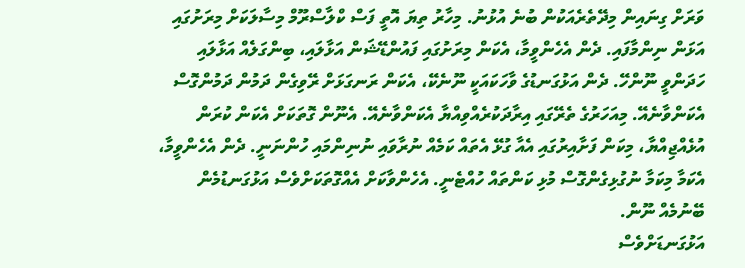ވަރަށް ގިނައިން މިދޭތެރެއަކުން ބުނެ އުޅުނު. މިހާރު ތިޔަ އޮތީ ފަސް ކްލާސްރޫމް މިސާލަކަށް މިރަށުގައި އަޅަން ނިންމާފައި. ދެން އެހެންވީމާ، އެކަން މިރަށުގައި ފައުންޑޭޝަން އަޅާލައި، ބިންގަލެއް އަޅާލައި ހަދަންވީ ނޫންހޭ. ދެން އަޅުގަނޑުގެ ވާހަކައަކީ ނޫނެކޭ، އެކަން ރަނގަޅަށް ރޭވިގެން ދަމުން ދަމުންގޮސް އެކަންވާނެއޭ. މިއަހަރުގެ ތެރޭގައި އިރާދަކުރެއްވިއްޔާ އެކަންވާނެއޭ. އެނޫން ގޮތަކަށް އެކަން ކުރަން އުޅެއްޖިއްޔާ، މިކަން ފަށާއިރުގައި އެއާ ގުޅޭ އެތައް ކަމެއް ނުރާވައި ނުނިންމައި ހުންނަނީ. ދެން އެހެންވީމާ، އެކަމާ މިކަމާ ނުގުޅިގެންގޮސް މުޅި ކަންތައް ހުއްޓެނީ. އެހެންވާކަށް އެއްގޮތަކަށްވެސް އަޅުގަނޑުމެން ބޭނުމެއް ނޫން.
އަޅުގަނޑަށްވެސް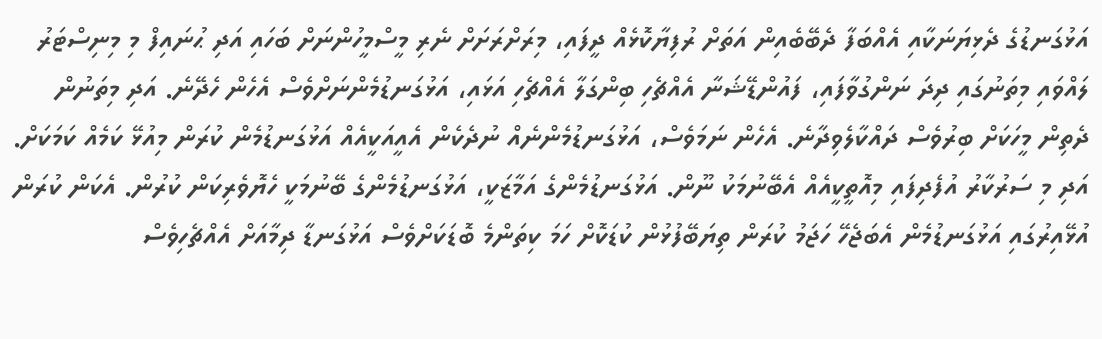އަޅުގަނޑުގެ ދެޅިޔަނަކާއި އެއްބަފާ ދެބޭބެއިން އަތަށް ރުފިޔާކޮޅެއް ދީފައި، މިރަށްރަށަށް ނެރި މީސްމީހުންނަށް ބަހައި އަދި ޙުނައިފް މި މިނިސްޓަރު ލައްވައި މިތަނުގައި ދިދަ ނަންގުވާފައި، ފައުންޑޭޝަނާ އެއްޗެހި ބިންގަލާ އެއްޗެހި އަޅައި، އަޅުގަނޑުމެންނަށްވެސް އެހެން ހެދޭނެ. އަދި މިތަނުން ދެތިން މީހަކަށް ބިރުވެސް ދައްކާލެވިދާނެ. އެހެން ނަމަވެސް، އަޅުގަނޑުމެންނެއް ނުދެކެން އެއީއަކީއެއް އަޅުގަނޑުމެން ކުރަން މިއުޅޭ ކަމެއް ކަމަކަށް. އަދި މި ސަރުކާރު އުފެދިފައި މިއޮތީކީއެއް އެބޭނުމަކު ނޫން. އަޅުގަނޑުމެންގެ އަމާޒަކީ، އަޅުގަނޑުމެންގެ ބޭނުމަކީ ހެޔޮވެރިކަން ކުރުން. އެކަން ކުރަން އުޅޭއިރުގައި އަޅުގަނޑުމެން އެބަޖެހޭ ހަޖަމު ކުރަން ތިޔަބޭފުޅުން ކުޑަކޮށް ހަމަ ކިތަންމެ ބޮޑަކަށްވެސް އަޅުގަނޑާ ދިމާއަށް އެއްޗެހިވެސް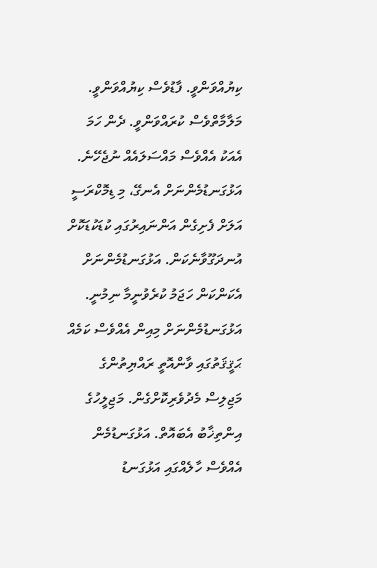ކިޔުއްވަންވީ. ފާޑުވެސް ކިޔުއްވަންވީ. މަލާމާތްވެސް ކުރައްވަންވީ. ދެން ހަމަ އެއަކު އެއްވެސް މައްސަލައެއް ނުޖެހޭނެ. އަޅުގަނޑުމެންނަށް އެނގޭ، މި ޑިމޮކްރަސީ އަލަށް ފެށިގެން އަންނައިރުގައި ކުޑަކުޑަކޮށް އުނދަގޫވާނެކަން. އަޅުގަނޑުމެންނަށް އެކަންކަން ހަޖަމު ކުރެވުނީމާ ނިމުނީ. އަޅުގަނޑުމެންނަށް މިއިން އެއްވެސް ކަމެއް ޙަޤީޤަތުގައި ވާންއޮތީ ރައްޔިތުންގެ މަޖިލިސް މެދުވެރިކޮށްގެން. މަޖިލީހުގެ އިންތިޚާބު އެބައޮތް. އަޅުގަނޑުމެން އެއްވެސް ހާލެއްގައި އަޅުގަނޑު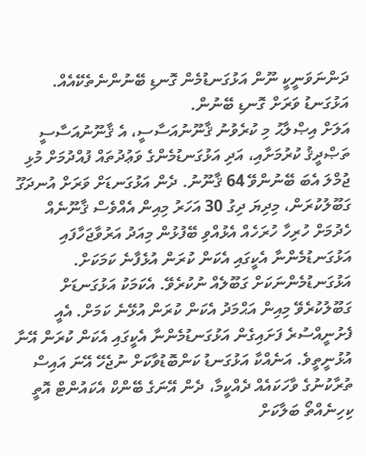ދަންނަވަނީކީ ނޫން އަޅުގަނޑުމެން ގޮނޑި ބޭނުންނެތެކޭއެއް. އަޅުގަނޑު ވަރަށް ގޮނޑި ބޭނުން.
އަލަށް އިޞްލާޙު މި ކުރެވުނު ޤާނޫނުއަސާސީ، އެ ޤާނޫނުއަސާސީ ތަޞްދީޤު ކުރުމަށާއި، އަދި އަޅުގަނޑުމެންގެ ވަޢުދުތައް ފުއްދުމަށް މުޅި ޖުމްލަ އެބަ ބޭނުންވޭ 64 ޤާނޫނު. ދެން އަޅުގަނޑަށް ވަރަށް އުނދަގޫ ގަބޫލުކުރަން، މިދިޔަ ދިގު 30 އަހަރު މިއިން އެއްވެސް ޤާނޫނެއް ހެދުމަށް ހުރިހާ ހުރަހެއް އެޅުއްވި ބޭފުޅުން މިއަދު އަރުވާޖަހާފައި އަޅުގަނޑުމެންނާ އެކީގައި އެކަން ކުރަން އުޅެފާނެ ކަމަކަށް. އަޅުގަނޑުމެންނަކަށް ގަބޫލެއް ނުކުރެވޭ. އެކަމަކު އަޅުގަނޑަށް ގަބޫލުކުރެވޭ މިއިން އަޙްމަދު އެކަން ކުރަން އުޅޭނެ ކަމަށް. އެއީ ފެށުނީއްސުރެ ފަށައިގެން އަޅުގަނޑުމެންނާ އެކީގައި އެކަން ކުރަން އޭނާ އުޅުނީތީވެ. އަނެއްކާ އަޅުގަނޑު ކަންބޮޑުވާކަށް ނުޖެހޭ އޭނަ އައިސް ތުރާކުނުގެ ވާހަކައެއް ދެއްކީމާ، ދެން އޭނަގެ ބޭންކް އެކައުންޓް އޮތީ ކިހިނެއްތޯ ބަލާކަށް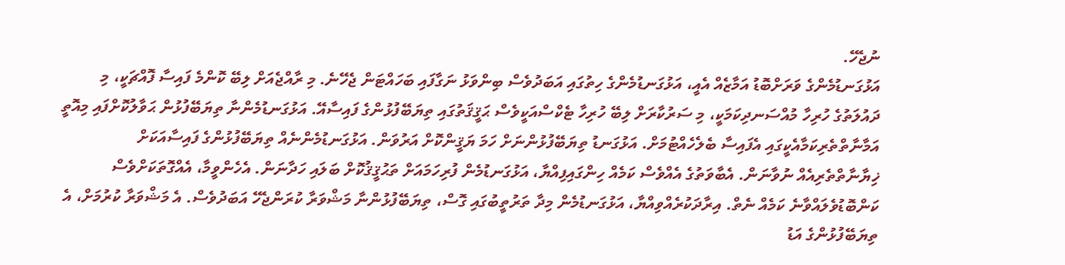ނުޖެހޭ.
އަޅުގަނޑުމެންގެ ވަރަށްބޮޑު އަމާޒެއް އެއީ، އަޅުގަނޑުމެންގެ ހިތުގައި އަބަދުވެސް ބިންވަޅު ނަގާފައި ބަހައްޓަން ޖެހޭނެ. މި ރާއްޖެއަށް ލިބޭ ކޮންމެ ފައިސާ ފޮއްޗަކީ، މި ދައުލަތުގެ ހުރިހާ މުއްސަނދިކަމަކީ، މި ސަރުކާރަށް ލިބޭ ހުރިހާ ޓެކްސްއަކީވެސް ޙަޤީޤަތުގައި ތިޔަބޭފުޅުންގެ ފައިސާއޭ. އަޅުގަނޑުމެންނާ ތިޔަބޭފުޅުން ޙަވާލުކޮށްފައި މިއޮތީ އަމާނާތްތެރިކަމާއެކީގައި އެފައިސާ ބެލެހެއްޓުމަށް. އަޅުގަނޑު ތިޔަބޭފުޅުންނަށް ހަމަ ޔަޤީންކޮށް އަރުވަން. އަޅުގަނޑުމެންނެއް ތިޔަބޭފުޅުންގެ ފައިސާއަކަށް ޚިޔާނާތްތެރިއެއް ނުވާނަން. އެބާވަތުގެ އެއްވެސް ކަމެއް ހިންގައިފިއްޔާ، އަޅުގަނޑުމެން ފުރިހަމައަށް ތަޙުޤީޤުކޮށް ބަލައި ހަދާނަން. އެހެންވީމާ، އެއްގޮތަކަށްވެސް ކަންބޮޑުވެލައްވާނެ ކަމެއް ނެތް. އިރާދަކުރެއްވިއްޔާ، އަޅުގަނޑުމެން މިދާ ތަރުތީބުގައި ގޮސް، ތިޔަބޭފުޅުންނާ މަޝްވަރާ ކުރަންޖެހޭ އަބަދުވެސް. އެ މަޝްވަރާ ކުރުމަށް، އެ ތިޔަބޭފުޅުންގެ އަޑު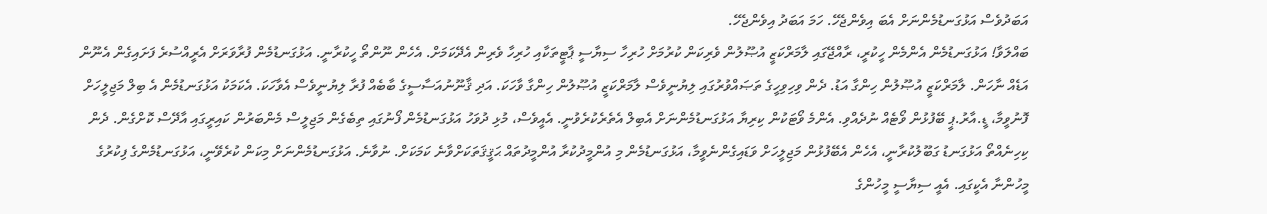އަބަދުވެސް އަޅުގަނޑުމެންނަށް އެބަ އިވެންޖެހޭ. ހަމަ އަބަދު އިވެންޖެހޭ.
ބައްލަވާ! އަޅުގަނޑުމެން އެންމެން ހީކުރީ، ރާއްޖޭގައި ލާމަރްކަޒީ އުޞޫލުން ވެރިކަން ކުރުމަށް ހުރިހާ ސިޔާސީ ޕާޓީތަކާއި ހުރިހާ ވެރިން އެދޭކަމަށް. އެހެން ނޫންތޯ ހީކުރާނީ. އަޅުގަނޑުމެން ފުރާވަރަށް އެރީއްސުރެ ފަށައިގެން އެނޫން އަޑެއް ނާހަން. ލާމަރްކަޒީ އުޞޫލުން ހިންގާ އަޑު. ދެން ވިހިވިހީގެ ތަޞައްވުރުގައި ލިޔުނީވެސް ލާމަރްކަޒީ އުޞޫލުން ހިންގާ ވާހަކަ. އަދި ޤާނޫނުއަސާސީގެ ބާބެއް ފުރާ ލިޔުނީވެސް އެވާހަކަ. އެކަމަކު އަޅުގަނޑުމެން އެ ބިލް މަޖިލީހަށް ފޮނުވީމާ، ޑީ.އާރު.ޕީ ބޭފުޅުން ވޯޓެއް ނުދެއްވި. އެންމެ ވޯޓަކުން ކިރިޔާ އަޅުގަނޑުމެންނަށް އެބިލް އެތެރެކުރެވުނީ. އެއީވެސް، މުޅި ދުވަހު އަޅުގަނޑުމެން ފޯނުގައި ތިބެގެން މަޖިލީސް މެންބަރުން ކައިރީގައި އާދޭސް ކޮށްގެން. ދެން ކިހިނެއްތޯ އަޅުގަނޑު ގަބޫލުކުރާނީ، އެހެން އެބޭފުޅުން މަޖިލީހަށް ވަޑައިގެންނެވީމާ، އަޅުގަނޑުމެން މި އުންމީދުކުރާ އުންމީދުތައް ޙަޤީޤަތަކަށްވާނެ ކަމަކަށް. ނުވާނެ. އަޅުގަނޑުމެންނަށް މިކަން ކުރެވޭނީ، އަޅުގަނޑުމެންގެ ފިކުރުގެ މީހުންނާ އެކީގައި. އެއީ ސިޔާސީ މީހުންގެ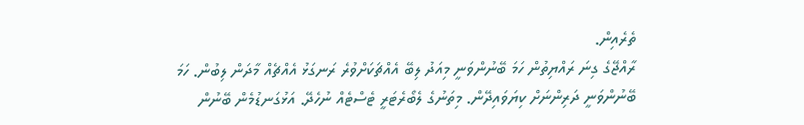ތެރެއިން.
ރާއްޖޭގެ ގިނަ ރައްޔިތުން ހަމަ ބޭނުންވަނީ މިއަދު ލިބޭ އެއްޗަކަށްވުރެ ރަނގަޅު އެއްޗެއް މާދަން ލިބުން. ހަމަ ބޭނުންވަނީ ދަރިންނަށް ކިޔަވައިދޭން. މިތަނުގެ ލެބޯރެޓަރީ ޓެސްޓެއް ނުހެދޭ. އަޅުގަނޑުމެން ބޭނުން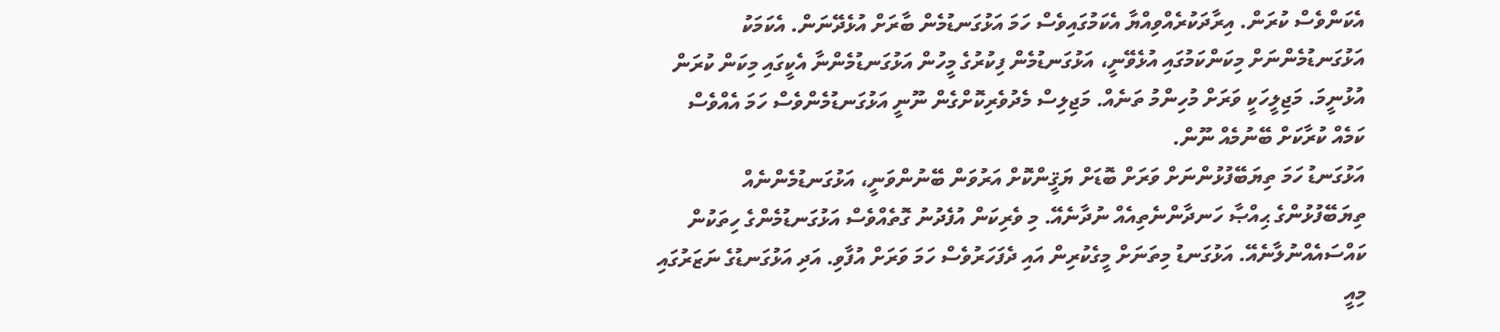އެކަންވެސް ކުރަން. އިރާދަކުރެއްވިއްޔާ އެކަމުގައިވެސް ހަމަ އަޅުގަނޑުމެން ބާރަށް އުޅެދޭނަން. އެކަމަކު އަޅުގަނޑުމެންނަށް މިކަންކަމުގައި އުޅެވޭނީ، އަޅުގަނޑުމެން ފިކުރުގެ މީހުން އަޅުގަނޑުމެންނާ އެކީގައި މިކަން ކުރަން އުޅުނީމަ. މަޖިލީހަކީ ވަރަށް މުހިންމު ތަނެއް. މަޖިލިސް މެދުވެރިކޮށްގެން ނޫނީ އަޅުގަނޑުމެންވެސް ހަމަ އެއްވެސް ކަމެއް ކުރާކަށް ބޭނުމެއް ނޫން.
އަޅުގަނޑު ހަމަ ތިޔަބޭފުޅުންނަށް ވަރަށް ބޮޑަށް ޔަޤީންކޮށް އަރުވަން ބޭނުންވަނީ، އަޅުގަނޑުމެންނެއް ތިޔަބޭފުޅުންގެ ޙިއްޞާ ހަނދާންނެތިއެއް ނުދާނެއޭ. މި ވެރިކަން އުފެދުނު ގޮތެއްވެސް އަޅުގަނޑުމެންގެ ހިތަކުން ކައްސައެއްނުލާނެއޭ. އަޅުގަނޑު މިތަނަށް މީގެކުރިން އައި ދެފަހަރުވެސް ހަމަ ވަރަށް އުފާވި. އަދި އަޅުގަނޑުގެ ނަޒަރުގައި މިއީ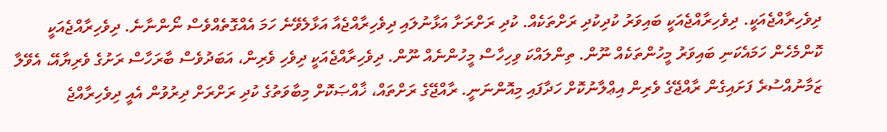ދިވެހިރާއްޖެއަކީ. ދިވެހިރާއްޖެއަކީ ބައިވަރު ކުދިކުދި ރަށްތަކެއް. ކުދި ރަށްރަށާ އަޅާނުލައި ދިވެހިރާއްޖެއާ އަޅާލެވޭނެ ހަމަ އެއްގޮތެއްވެސް ނޯންނާނެ. ދިވެހިރާއްޖެއަކީ ކޮންމެހެން ހަމައެކަނި ބައިވަރު މީހުންތަކެއް ނޫން. ތިންލައްކަ ވިހިހާސް މީހުންނެއް ނޫން. ދިވެހިރާއްޖެއަކީ ދިވެހި ވެރިން، އަބަދުވެސް ބާރަހާސް ރަށުގެ ވެރިޔާއޭ، އެވޭލާ ޒަމާނުއްސުރެ ފަށައިގެން ރާއްޖޭގެ ވެރިން އިޢްލާނުކޮށް ހަދާފައި މިއޮންނަނީ. ރާއްޖޭގެ ރަށްތައް، ޚާއްޞަކޮށް މިބާވަތުގެ ކުދި ރަށްރަށް ދިރުވުން އެއީ ދިވެހިރާއްޖެ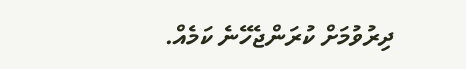ދިރުވުމަށް ކުރަންޖެހޭނެ ކަމެއް.